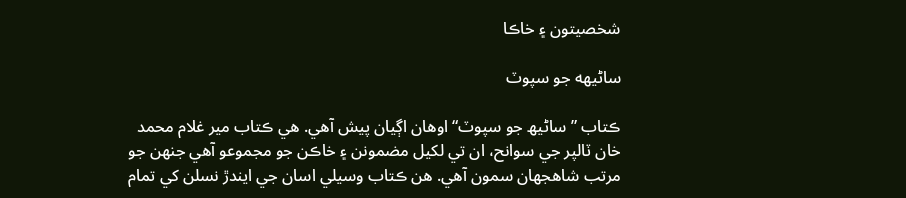شخصيتون ۽ خاڪا

ساڻيهه جو سپوٽ

ڪتاب ”ساڻيھ جو سپوٽ“ اوهان اڳيان پيش آهي. هي ڪتاب مير غلام محمد خان ٽالپر جي سوانح، ان تي لکيل مضمونن ۽ خاڪن جو مجموعو آھي جنھن جو مرتب شاھجھان سمون آھي. هن ڪتاب وسيلي اسان جي ايندڙ نسلن کي تمام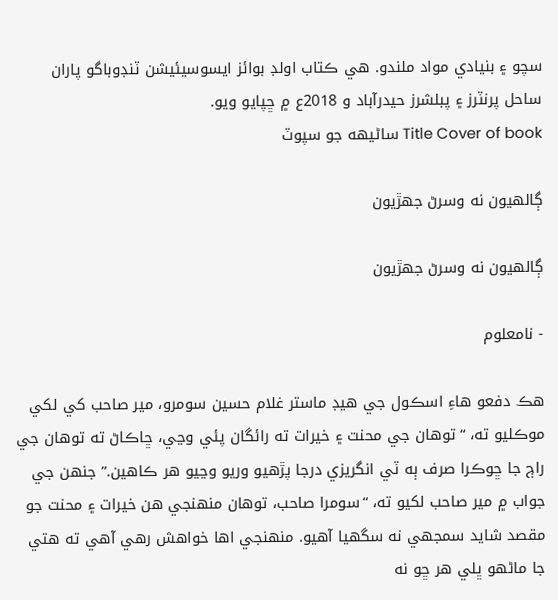سچو ۽ بنيادي مواد ملندو. هي ڪتاب اولڊ بوائز ايسوسيئيشن ٽنڊوباگو پاران ساحل پرنٽرز ۽ پبلشرز حيدرآباد و 2018ع ۾ ڇپايو ويو.
Title Cover of book ساڻيهه جو سپوٽ

ڳالهيون نه وسرڻ جهڙيون

ڳالهيون نه وسرڻ جهڙيون

- نامعلوم

هڪ دفعو هاءِ اسڪول جي هيڊ ماستر غلام حسين سومرو، مير صاحب کي لکي موڪليو ته، “توهان جي محنت ۽ خيرات ته رائگان پئي وڃي، ڇاڪاڻ ته توهان جي راڄ جا ڇوڪرا صرف ٻه ٽي انگريزي درجا پڙهيو وريو وڃيو هر ڪاهين.” جنهن جي جواب ۾ مير صاحب لکيو ته، “سومرا صاحب، توهان منهنجي هن خيرات ۽ محنت جو مقصد شايد سمجهي نه سگهيا آهيو. منهنجي اها خواهش رهي آهي ته هتي جا ماڻهو ڀلي هر ڇو نه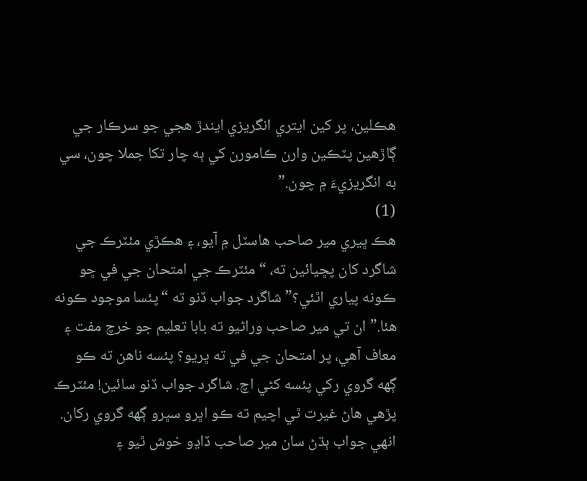هڪلين، پر کين ايتري انگريزي ايندڙ هجي جو سرڪار جي ڳاڙهين پٽڪين وارن ڪامورن کي ٻه چار تکا جملا چون، سي به انگريزيءَ ۾ چون.”
(1)
هڪ ڀيري مير صاحب هاسٽل ۾ آيو، ۽ هڪڙي مئٽرڪ جي شاگرد کان پڇيائين ته، “ مئٽرڪ جي امتحان جي في ڇو ڪونه پياري اٿئي؟” شاگرد جواب ڏنو ته “پئسا موجود ڪونه هئا.” ان تي مير صاحب وراڻيو ته بابا تعليم جو خرچ مفت ۽ معاف آهي، پر امتحان جي في ته ڀريو؟ پئسه ناهن ته ڪو ڳھه گروي رکي پئسه کڻي اچ. شاگرد جواب ڏنو سائين! مئٽرڪ پڙهي هاڻ غيرت ٿي اچيم ته ڪو اڀرو سڀرو ڳهه گروي رکان. انهي جواب ٻڌڻ سان مير صاحب ڏاڍو خوش ٿيو ۽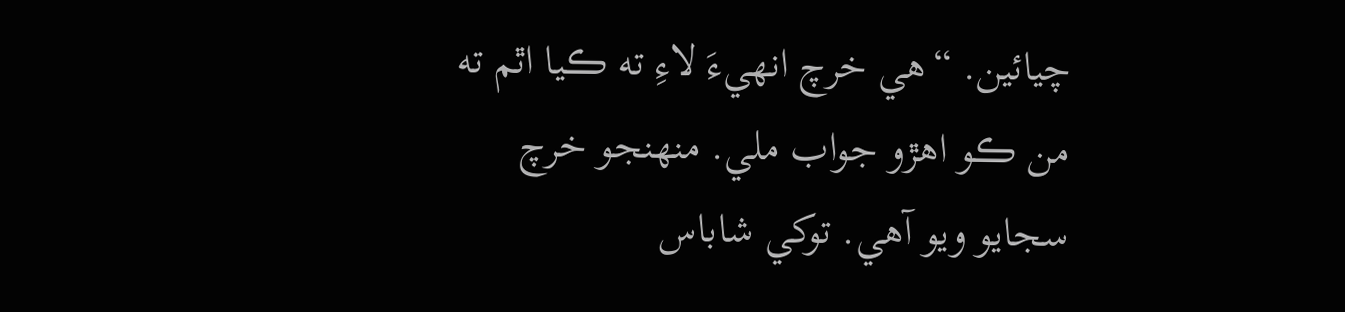چيائين. “هي خرچ انهيءَ لاءِ ته ڪيا اٿم ته من ڪو اهڙو جواب ملي. منهنجو خرچ سجايو ويو آهي. توکي شاباس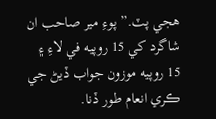هجي پٽ.” پوءِ مير صاحب ان شاگرد کي 15 روپيه في لاءِ ۽ 15 روپيه موزون جواب ڏيڻ جي ڪري انعام طور ڏنا.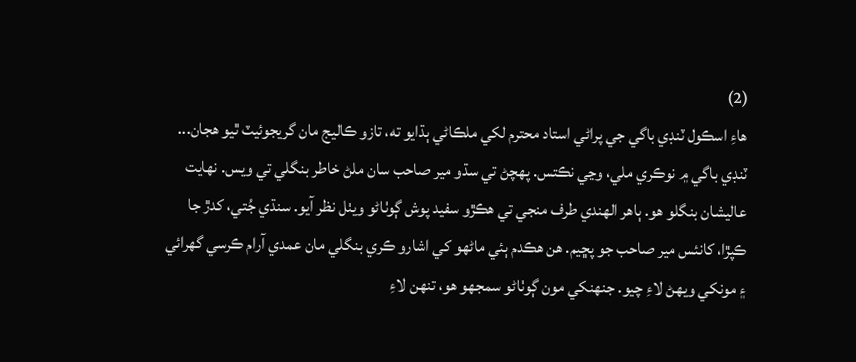(2)
هاءِ اسڪول ٽنڊي باگي جي پراڻي استاد محترم لکي ملڪاڻي ٻڌايو ته، تازو ڪاليج مان گريجوئيٽ ٿيو هجان... ٽنڊي باگي ۾ نوڪري ملي، وڃي نڪتس. پهچڻ تي سڌو مير صاحب سان ملڻ خاطر بنگلي تي ويس. نهايت عاليشان بنگلو هو. ٻاهر الهندي طرف منجي تي هڪڙو سفيد پوش ڳوٺاڻو ويٺل نظر آيو. سنڌي جُتي، کدڙ جا ڪپڙا، کانئس مير صاحب جو پڇيم. هن هڪدم ٻئي ماڻهو کي اشارو ڪري بنگلي مان عمدي آرام ڪرسي گهرائي ۽ مونکي ويهڻ لاءِ چيو. جنهنکي مون ڳوٺاڻو سمجهو هو، تنهن لاءِ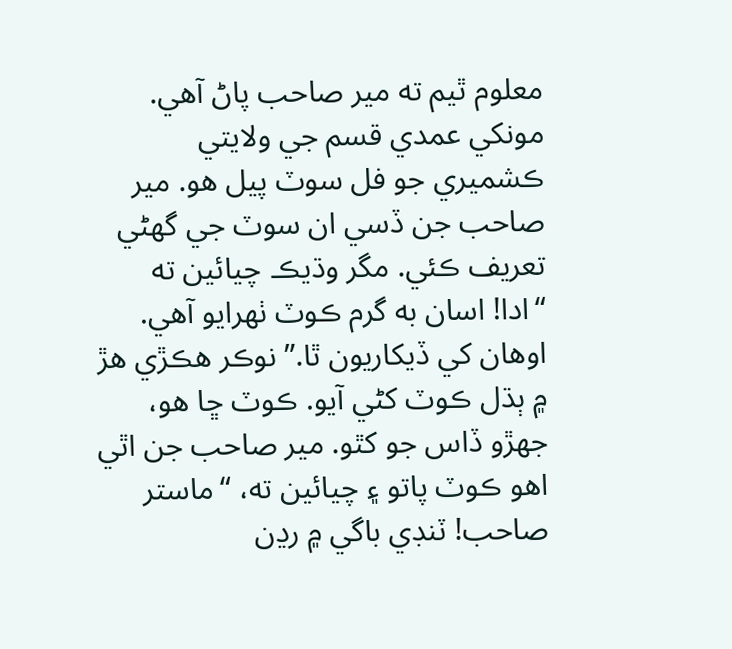معلوم ٿيم ته مير صاحب پاڻ آهي. مونکي عمدي قسم جي ولايتي ڪشميري جو فل سوٽ پيل هو. مير صاحب جن ڏسي ان سوٽ جي گهڻي تعريف ڪئي. مگر وڌيڪ چيائين ته “ادا! اسان به گرم ڪوٽ ٺهرايو آهي. اوهان کي ڏيکاريون ٿا.” نوڪر هڪڙي هڙ ۾ ٻڌل ڪوٽ کڻي آيو. ڪوٽ ڇا هو، جهڙو ڏاس جو کٿو. مير صاحب جن اٿي اهو ڪوٽ پاتو ۽ چيائين ته، “ماستر صاحب! ٽنڊي باگي ۾ رڍن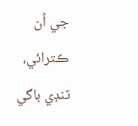جي اُن ڪترائي، ٽنڊي باگي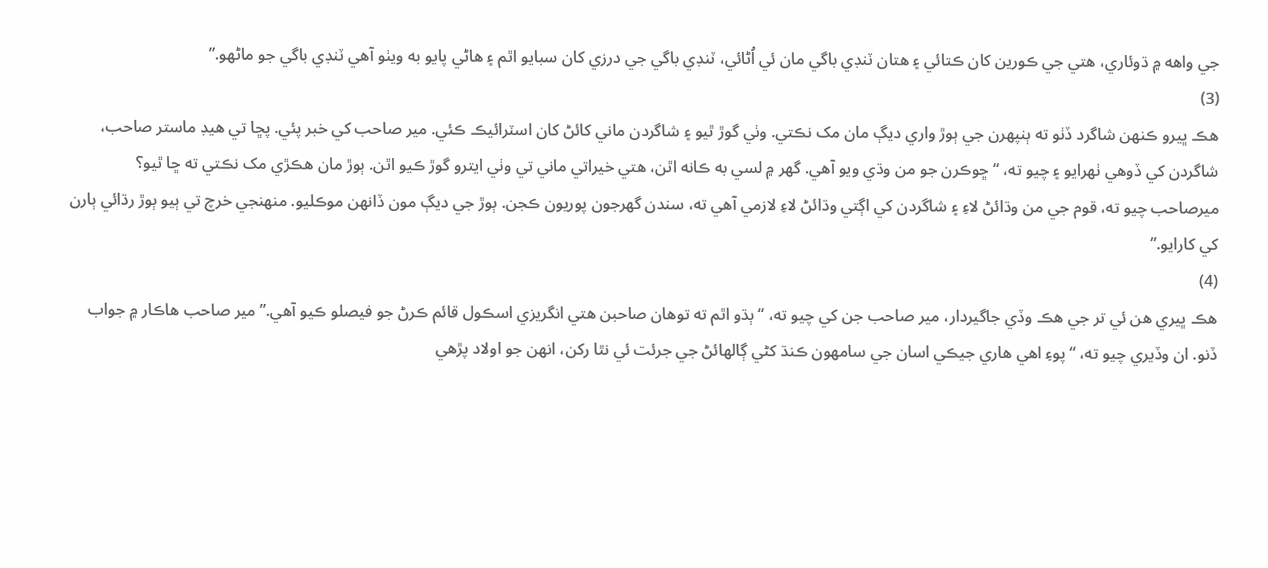جي واهه ۾ ڌوئاري، هتي جي ڪورين کان ڪتائي ۽ هتان ٽنڊي باگي مان ئي اُڻائي، ٽنڊي باگي جي درزي کان سبايو اٿم ۽ هاڻي پايو به ويٺو آهي ٽنڊي باگي جو ماڻهو.”
(3)
هڪ ڀيرو ڪنهن شاگرد ڏٺو ته ٻنپهرن جي ٻوڙ واري ديڳ مان مک نڪتي. وٺي گوڙ ٿيو ۽ شاگردن ماني کائڻ کان اسٽرائيڪ ڪئي. مير صاحب کي خبر پئي. پڇا تي هيڊ ماستر صاحب، شاگردن کي ڏوهي ٺهرايو ۽ چيو ته، “ڇوڪرن جو من وڌي ويو آهي. گهر ۾ لسي به ڪانه اٿن، هتي خيراتي ماني تي وٺي ايترو گوڙ ڪيو اٿن. ٻوڙ مان هڪڙي مک نڪتي ته ڇا ٿيو؟ ميرصاحب چيو ته، قوم جي من وڌائڻ لاءِ ۽ شاگردن کي اڳتي وڌائڻ لاءِ لازمي آهي ته، سندن گهرجون پوريون ڪجن. ٻوڙ جي ديڳ مون ڏانهن موڪليو. منهنجي خرچ تي ٻيو ٻوڙ رڌائي ٻارن کي کارايو.”
(4)
هڪ ڀيري هن ئي تر جي هڪ وڏي جاگيردار، مير صاحب جن کي چيو ته، “ٻڌو اٿم ته توهان صاحبن هتي انگريزي اسڪول قائم ڪرڻ جو فيصلو ڪيو آهي.” مير صاحب هاڪار ۾ جواب ڏنو. ان وڏيري چيو ته، “پوءِ اهي هاري جيڪي اسان جي سامهون ڪنڌ کڻي ڳالهائڻ جي جرئت ئي نٿا رکن، انهن جو اولاد پڙهي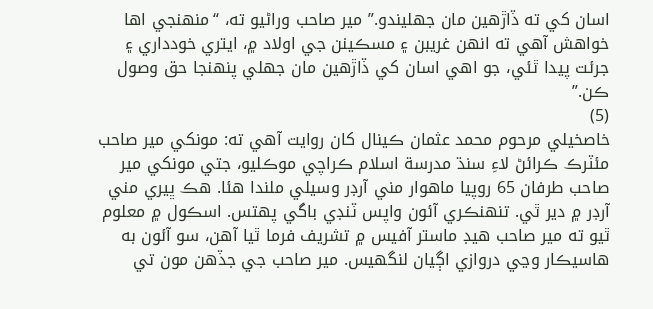اسان کي ته ڏاڙهين مان جهليندو.” مير صاحب وراڻيو ته، “منهنجي اها خواهش آهي ته انهن غريبن ۽ مسڪينن جي اولاد ۾، ايتري خودداري ۽ جرئت پيدا ٿئي، جو اهي اسان کي ڏاڙهين مان جهلي پنهنجا حق وصول ڪن.”
(5)
خاصخيلي مرحوم محمد عثمان ڪينال کان روايت آهي ته: مونکي مير صاحب مئٽرڪ ڪرائڻ لاءِ سنڌ مدرسة اسلام ڪراچي موڪليو، جتي مونکي مير صاحب طرفان 65 روپيا ماهوار مني آرڊر وسيلي ملندا هئا. هڪ ڀيري مني آرڊر ۾ دير ٿي. تنهنڪري آئون واپس ٽنڊي باگي پهتس. اسڪول ۾ معلوم ٿيو ته مير صاحب هيڊ ماستر آفيس ۾ تشريف فرما ٿيا آهن، سو آئون به هاسيڪار وڃي دروازي اڳيان لنگهيس. مير صاحب جي جڏهن مون تي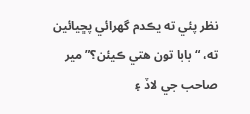نظر پئي ته يڪدم گهرائي پڇيائين ته، “ بابا تون هتي ڪيئن؟” مير صاحب جي لاڏ ۽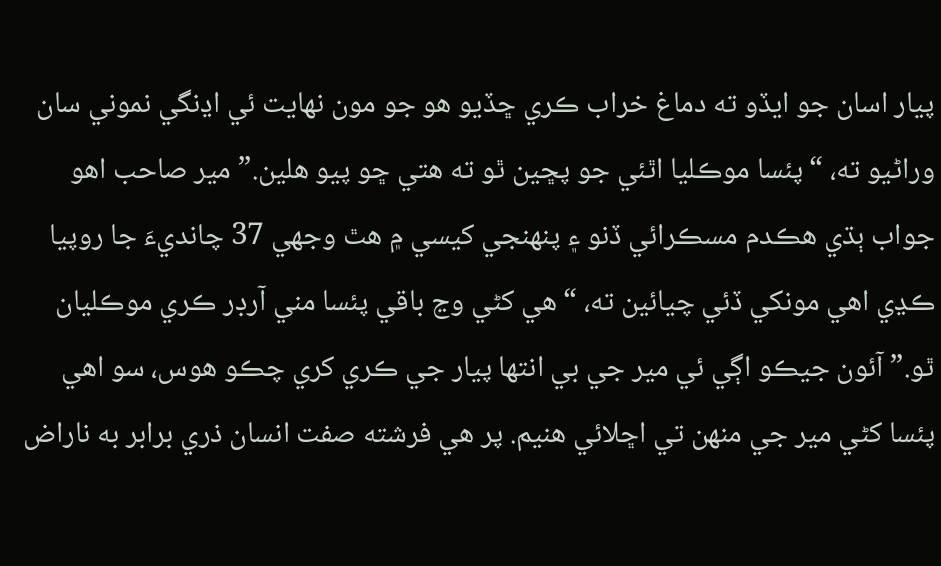پيار اسان جو ايڏو ته دماغ خراب ڪري ڇڏيو هو جو مون نهايت ئي اڍنگي نموني سان وراڻيو ته، “پئسا موڪليا اٿئي جو پڇين ٿو ته هتي ڇو پيو هلين.” مير صاحب اهو جواب ٻڌي هڪدم مسڪرائي ڏنو ۽ پنهنجي کيسي ۾ هٿ وجهي 37 چانديءَ جا روپيا ڪڍي اهي مونکي ڏئي چيائين ته، “هي کڻي وڃ باقي پئسا مني آرڊر ڪري موڪليان ٿو.” آئون جيڪو اڳي ئي مير جي بي انتها پيار جي ڪري کري چڪو هوس، سو اهي پئسا کڻي مير جي منهن تي اڇلائي هنيم. پر هي فرشته صفت انسان ذري برابر به ناراض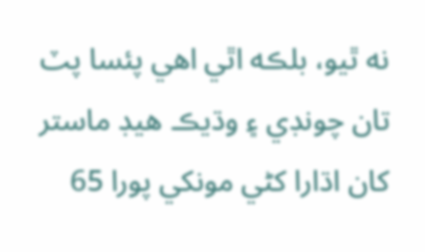نه ٿيو، بلڪه اٿي اهي پئسا پٽ تان چونڊي ۽ وڌيڪ هيڊ ماستر کان اڌارا کڻي مونکي پورا 65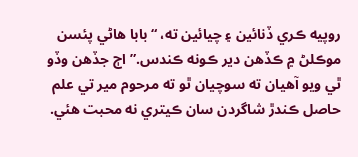روپيه ڪري ڏنائين ۽ چيائين ته، “بابا هاڻي پئسن موڪلڻ ۾ ڪڏهن دير ڪونه ڪندس.” اڄ جڏهن وڏو ٿي ويو آهيان ته سوچيان ٿو ته مرحوم مير تي علم حاصل ڪندڙ شاگردن سان ڪيتري نه محبت هئي.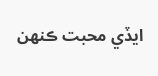ايڏي محبت ڪنهن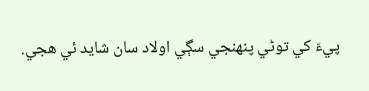پيءَ کي توڻي پنهنجي سڳي اولاد سان شايد ئي هجي.